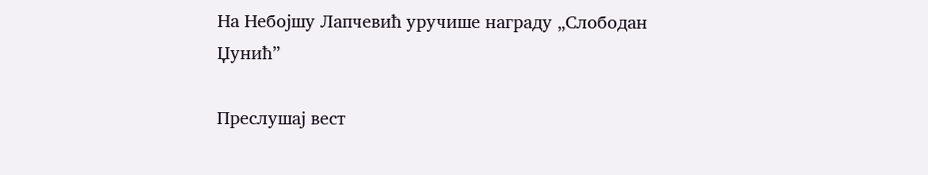На Небојшу Лапчевић уручише награду „Слободан Џунић”

Преслушај вест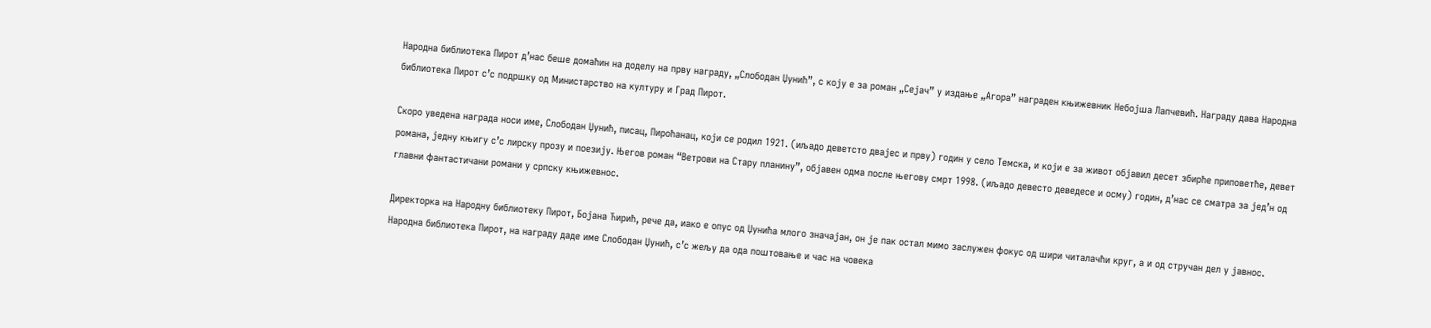Народна библиотека Пирот д’нас беше домаћин на доделу на прву награду, „Слободан Џунић”, с коју е за роман „Сејач” у издање „Агора” награден књижевник Небојша Лапчевић. Награду дава Народна библиотека Пирот с’с подршку од Министарство на културу и Град Пирот.

Скоро уведена награда носи име, Слободан Џунић, писац, Пироћанац, који се родил 1921. (иљадо деветсто двајес и прву) годин у село Темска, и који е за живот објавил десет збирће приповетће, девет романа, једну књигу с’с лирску прозу и поезију. Његов роман “Ветрови на Стару планину”, објавен одма после његову смрт 1998. (иљадо девесто деведесе и осму) годин, д’нас се сматра за јед’н од главни фантастичани романи у српску књижевнос.

Директорка на Народну библиотеку Пирот, Бојана Ћирић, рече да, иако е опус од Џунића млого значајан, он је пак остал мимо заслужен фокус од шири читалачћи круг, а и од стручан дел у јавнос. Народна библиотека Пирот, на награду даде име Слободан Џунић, с’с жељу да ода поштовање и час на човека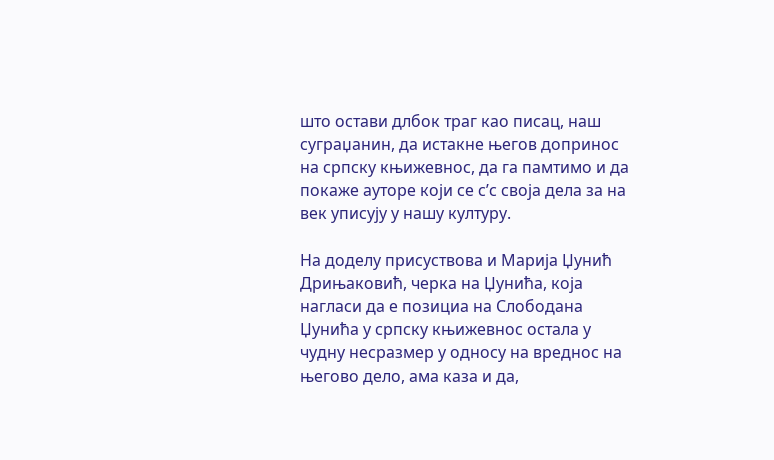што остави длбок траг као писац, наш суграџанин, да истакне његов допринос на српску књижевнос, да га памтимо и да покаже ауторе који се с’с своја дела за на век уписују у нашу културу.

На доделу присуствова и Марија Џунић Дрињаковић, черка на Џунића, која нагласи да е позициа на Слободана Џунића у српску књижевнос остала у чудну несразмер у односу на вреднос на његово дело, ама каза и да,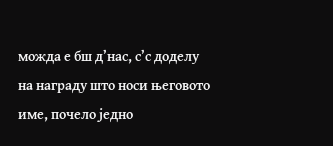можда е бш д’нас, с’с доделу на награду што носи његовото име, почело једно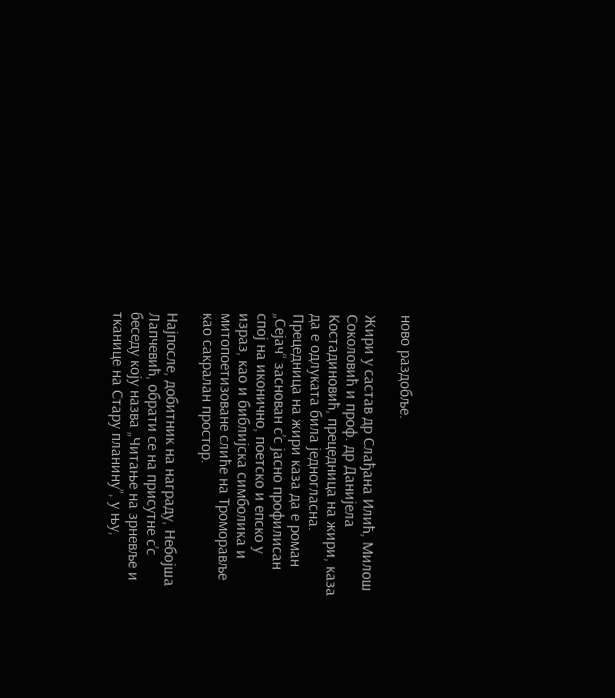ново раздобље.

Жири у састав др Слађана Илић, Милош Соколовић и проф. др Данијела Kостадиновић, прецедница на жири, каза да е одлуката била једногласна. Прецедница на жири каза да е роман „Сејач“ заснован с’с јасно профилисан спој на иконично, поетско и епско у израз, као и библијска симболика и митопоетизоване слиће на Троморавље као сакралан простор.

Најпосле, добитник на награду, Небојша Лапчевић, обрати се на присутне с’с беседу коју назва „Читање на зрневље и тканице на Стару планину”, у њу,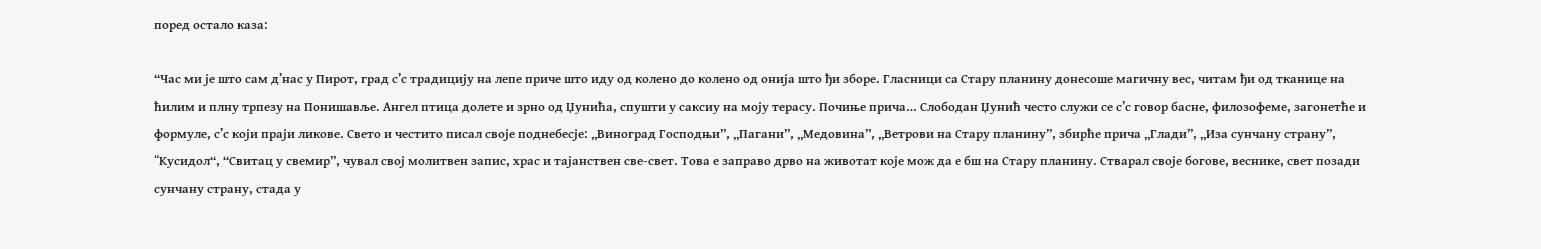поред остало каза:

“Час ми је што сам д’нас у Пирот, град с’с традицију на лепе приче што иду од колено до колено од онија што ђи зборе. Гласници са Стару планину донесоше магичну вес, читам ђи од тканице на ћилим и плну трпезу на Понишавље. Ангел птица долете и зрно од Џунића, спушти у саксиу на моју терасу. Почиње прича… Слободан Џунић често служи се с’с говор басне, филозофеме, загонетће и формуле, с’с који праји ликове. Свето и честито писал своје поднебесје: „Виноград Господњи”, „Пагани”, „Медовина”, „Ветрови на Стару планину”, збирће прича „Глади”, „Иза сунчану страну”, “Kусидол“, “Свитац у свемир”, чувал свој молитвен запис, храс и тајанствен све-свет. Това е заправо дрво на животат које мож да е бш на Стару планину. Стварал своје богове, веснике, свет позади сунчану страну, стада у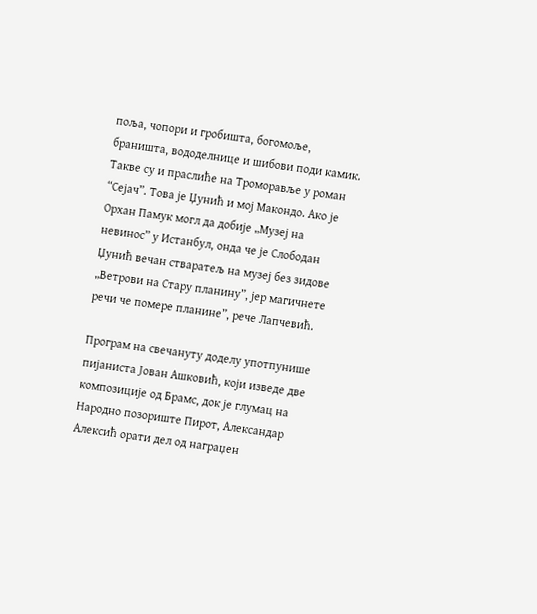поља, чопори и гробишта, богомоље, браништа, вододелнице и шибови поди камик. Такве су и праслиће на Троморавље у роман “Сејач”. Това је Џунић и мој Макондо. Ако је Орхан Памук могл да добије „Музеј на невинос” у Истанбул, онда че је Слободан Џунић вечан стваратељ на музеј без зидове „Ветрови на Стару планину”, јер магичнете речи че помере планине”, рече Лапчевић.

Програм на свечануту доделу употпунише пијаниста Јован Ашковић, који изведе две композиције од Брамс, док је глумац на Народно позориште Пирот, Александар Алексић орати дел од награџен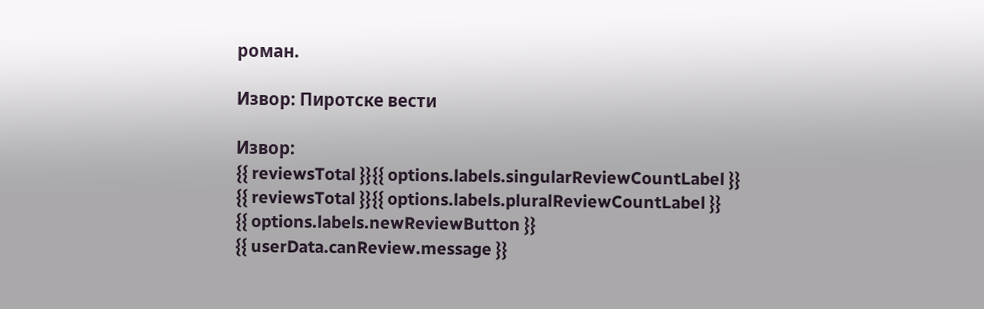роман.

Извор: Пиротске вести

Извор:
{{ reviewsTotal }}{{ options.labels.singularReviewCountLabel }}
{{ reviewsTotal }}{{ options.labels.pluralReviewCountLabel }}
{{ options.labels.newReviewButton }}
{{ userData.canReview.message }}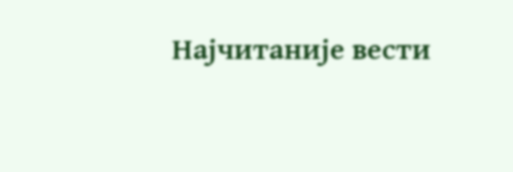Најчитаније вести